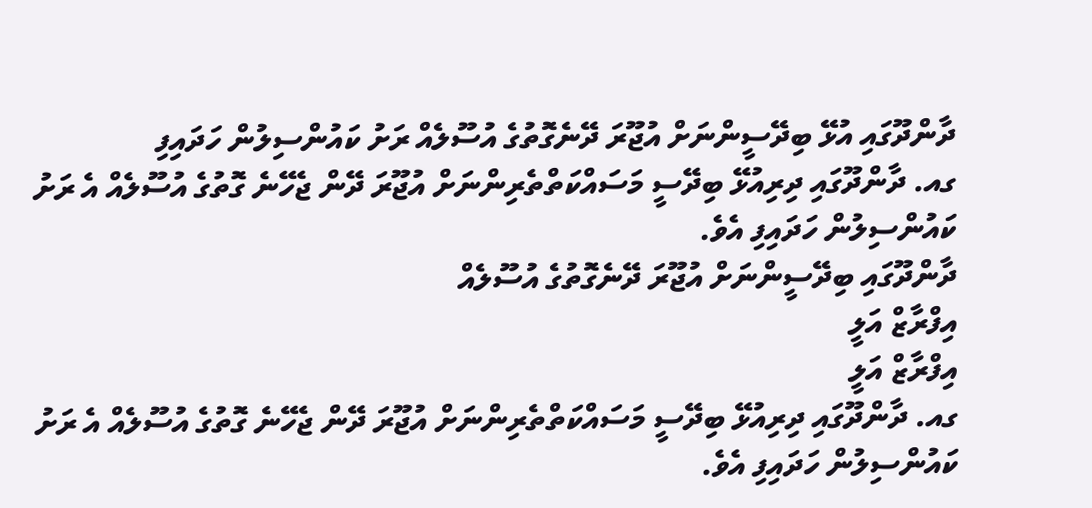ދާންދޫގައި އުޅޭ ބިދޭސީންނަށް އުޖޫރަ ދޭނެގޮތުގެ އުސޫލެއް ރަށު ކައުންސިލުން ހަދައިފި
ގއ. ދާންދޫގައި ދިރިއުޅޭ ބިދޭސީ މަސައްކަތްތެރިންނަށް އުޖޫރަ ދޭން ޖެހޭނެ ގޮތުގެ އުސޫލެއް އެ ރަށު ކައުންސިލުން ހަދައިފި އެވެ.
ދާންދޫގައި ބިދޭސީންނަށް އުޖޫރަ ދޭނެގޮތުގެ އުސޫލެއް
އިފްރާޒް އަލީ
އިފްރާޒް އަލީ
ގއ. ދާންދޫގައި ދިރިއުޅޭ ބިދޭސީ މަސައްކަތްތެރިންނަށް އުޖޫރަ ދޭން ޖެހޭނެ ގޮތުގެ އުސޫލެއް އެ ރަށު ކައުންސިލުން ހަދައިފި އެވެ.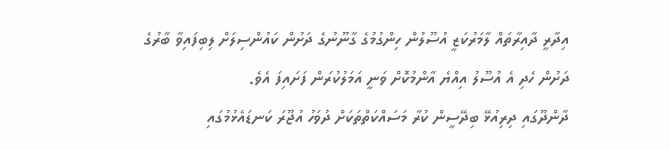އިދާރީ ދާއިރާތައް ލާމަރުކަޒީ އުސޫލުން ހިންގުމުގެ ގާނޫނުގެ ދަށުން ކައުންސިލަށް ލިބިފައިވާ ބާރުގެ ދަށުން ހެދި އެ އުސޫލު އިއްޔެ އާންމުކޮށް ވަނީ އަމަލުކުރަން ފަށައިފަ އެވެ.
ދާންދޫގައި ދިރިއުޅޭ ބިދޭސީން ކުރާ މަސައްކަތްތަކަށް ދުވަހު އުޖޫރަ ކަނޑައެޅުމުގައި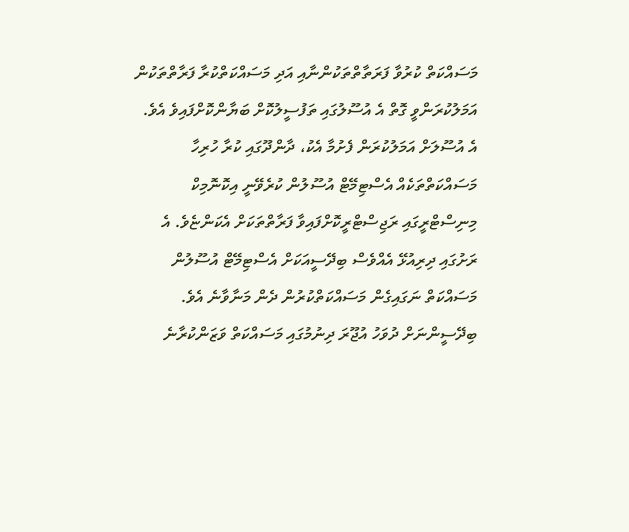މަސައްކަތް ކުރުވާ ފަރަތާތްތަކުންނާއި އަދި މަސައްކަތްކުރާ ފަރާތްތަކުން އަމަލުކުރަންވީ ގޮތް އެ އުސޫލުގައި ތަފުސީލުކޮށް ބަޔާންކޮށްފައިވެ އެވެ.
އެ އުސޫލަށް އަމަލުކުރަން ފެށުމާ އެކު، ދާންދޫގައި ކުރާ ހުރިހާ މަސައްކަތްތަކެއް އެސްޓިމޭޓް އުސޫލުން ކުރެވޭނީ އިކޮނޮމިކް މިނިސްޓްރީގައި ރަޖިސްޓްރީކޮށްފައިވާ ފަރާތްތަކަށް އެކަންޏެވެ. އެ ރަށުގައި ދިރިއުޅޭ އެއްވެސް ބިދޭސީއަކަށް އެސްޓިމޭޓް އުސޫލުން މަސައްކަތް ނަގައިގެން މަސައްކަތްކުރުން ދެން މަނާވާނެ އެވެ.
ބިދޭސީންނަށް ދުވަހު އުޖޫރަ ދިނުމުގައި މަސައްކަތް ވަޒަންކުރާނެ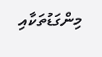މިންގަޑުތަކާއި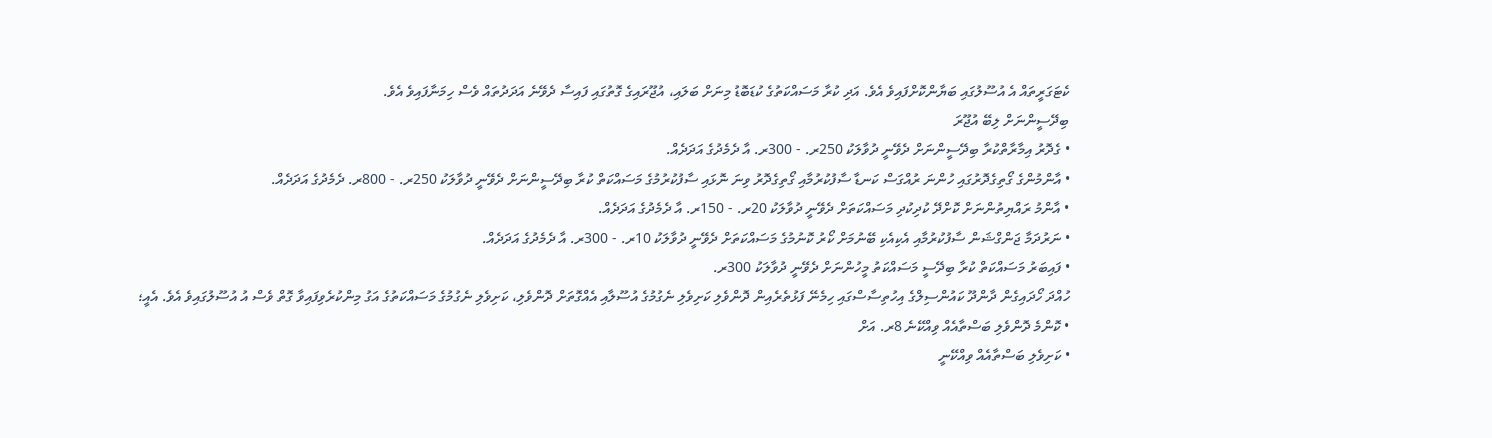ކެޓަގަރީތައް އެ އުސޫލުގައި ބަޔާންކޮށްފައިވެ އެވެ. އަދި ކުރާ މަސައްކަތުގެ ކުޑަބޮޑު މިނަށް ބަލައި، އުޖޫރައިގެ ގޮތުގައި ފައިސާ ދެވޭނެ އަދަދުތައް ވެސް ހިމަނާފައިވެ އެވެ.
ބިދޭސީންނަށް ލިބޭ އުޖޫރަ
• ގެދޮރު އިމާރާތްކުރާ ބިދޭސީންނަށް ދެވޭނީ ދުވާލަކު 250ރ. - 300ރ. އާ ދެމެދުގެ އަދަދެއް.
• އާންމުންގެ ގޯތިގެދޮރުގައި ހުންނަ ރުއްގަސް ކަނޑާ ސާފުކުރުމާއި ގޯތިގެދޮރު ވިނަ ނޮޅައި ސާފުކުރުމުގެ މަސައްކަތް ކުރާ ބިދޭސީންނަށް ދެވޭނީ ދުވާލަކު 250ރ. - 800ރ. ދެމެދުގެ އަދަދެއް.
• އާންމު ރައްޔިތުންނަށް ކޮށްދޭ ކުދިކުދި މަސައްކަތަށް ދެވޭނީ ދުވާލަކު 20ރ. - 150ރ. އާ ދެމެދުގެ އަދަދެއް.
• ނަރުދަމާ ޖަންގްޝަން ސާފުކުރުމާއި އެކިއެކި ބޭނުމަށް ކޯރު ކޮނުމުގެ މަސައްކަތަށް ދެވޭނީ ދުވާލަކު 10ރ. - 300ރ. އާ ދެމެދުގެ އަދަދެއް.
• ފައިބަރު މަސައްކަތް ކުރާ ބިދޭސީ މަސައްކަތު މީހުންނަށް ދެވޭނީ ދުވާލަކު 300ރ.
ހުއްދަ ހޯދައިގެން ދާންދޫ ކައުންސިލްގެ އިހުތިސާސްގައި ހިމެނޭ ފަޅުތެރެއިން ދޮންވެލި ކަށިވެލި ނެގުމުގެ އުސޫލާއި އެއްގޮތަށް ދޮންވެލި، ކަށިވެލި ނެގުމުގެ މަސައްކަތުގެ އަގު މިންކުރެވިފައިވާ ގޮތް ވެސް އު އުސޫލުގައިވެ އެވެ. އެއީ؛
• ކޮންމެ ދޮންވެލި ބަސްތާއެއް ވިއްކޭނެ 8ރ. އަށް
• ކަށިވެލި ބަސްތާއެއް ވިއްކޭނީ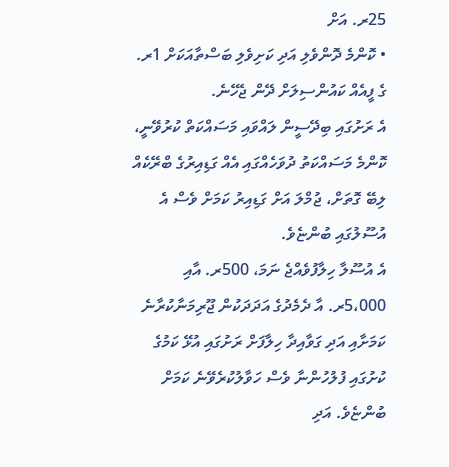25ރ. އަށް
• ކޮންމެ ދޮންވެލި އަދި ކަށިވެލި ބަސްތާއަކަށް 1ރ. ގެ ފީއެއް ކައުންސިލަށް ދޭން ޖެހޭނެ.
އެ ރަށުގައި ބިދޭސީން ލައްވައި މަސައްކަތް ކުރުވޭނީ، ކޮންމެ މަސައްކަތު ދުވަހެއްގައި އެއް ގަޑިއިރުގެ ބްރޭކެއް ލިބޭ ގޮތަށް، ޖުމްލަ އަށް ގަޑިއިރު ކަމަށް ވެސް އެ އުސޫލުގައި ބުންޏެވެ.
އެ އުސޫލާ ހިލާފުވެއްޖެ ނަމަ، 500ރ. އާއި 5،000ރ. އާ ދެމެދުގެ އަދަދަކުން ޖޫރިމަނާކުރާނެ ކަމަށާއި އަދި ގަވާއިދާ ހިލާފަށް ރަށުގައި އުޅޭ ކަމުގެ ކުށުގައި ފުލުހުންނާ ވެސް ހަވާލުކުރެވޭނެ ކަމަށް ބުންޏެވެ. އަދި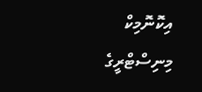އިކޮނޮމިކް މިނިސްޓްރީގެ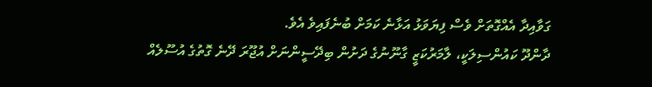ގަވާއިދާ އެއްގޮތަށް ވެސް ފިޔަވަޅު އަޅާނެ ކަމަށް ބުނެފައިވެ އެވެ.
ދާންދޫ ކައުންސިލަކީ، ލާމަރުކަޒީ ގާނޫނުގެ ދަށުން ބިދޭސީންނަށް އުޖޫރަ ދޭނެ ގޮތުގެ އުސޫލެއް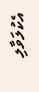އެކުލަވާލި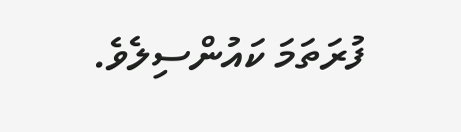ފުރަތަމަ ކައުންސިލެވެ.